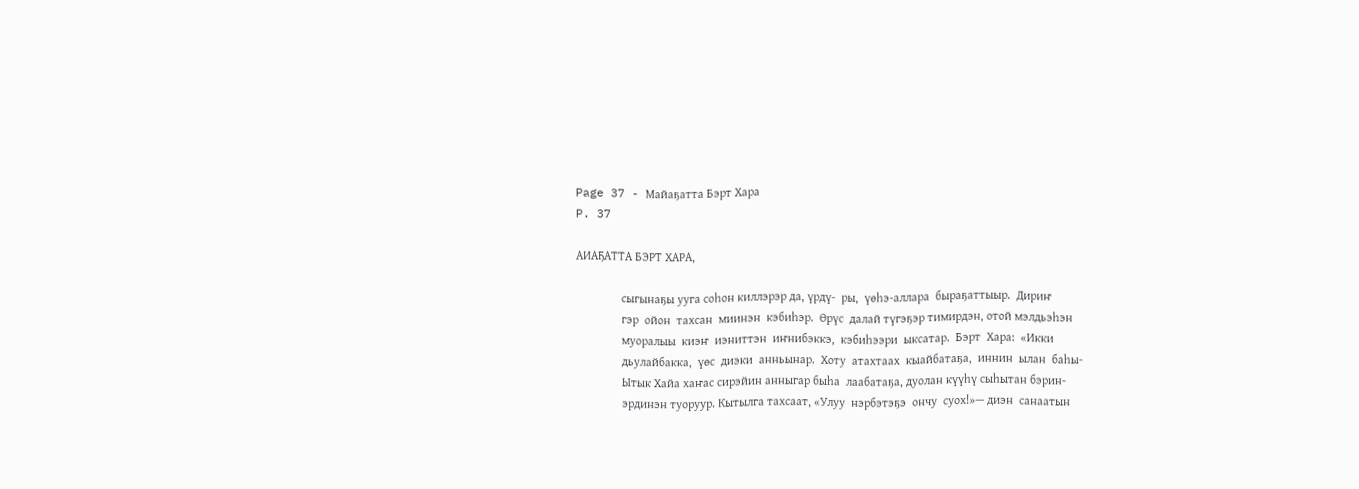Page 37 - Майаҕатта Бэрт Хара
P. 37

АИАҔАТТА БЭРТ ХАРА,

               сыгынаҕы ууга соһон киллэрэр да, үрдү-  ры,  үөһэ-аллара  быраҕаттыыр.  Дириҥ
               гэр  ойон  тахсан  миинэн  кэбиһэр.  Өрүс  далай түгэҕэр тимирдэн, отой мэлдьэһэн
               муоралыы  киэҥ  иэниттэн  иҥнибэккэ,  кэбиһээри  ыксатар.  Бэрт  Хара:  «Икки
               дьулайбакка,  үөс  диэки  анньынар.  Хоту  атахтаах  кыайбатаҕа,  иннин  ылан  баһы-
               Ытык Хайа хаҥас сирэйин анныгар быһа  лаабатаҕа, дуолан күүһү сыһытан бэрин-
               эрдинэн туоруур. Кытылга тахсаат, «Улуу  нэрбэтэҕэ  ончу  суох!»— диэн  санаатын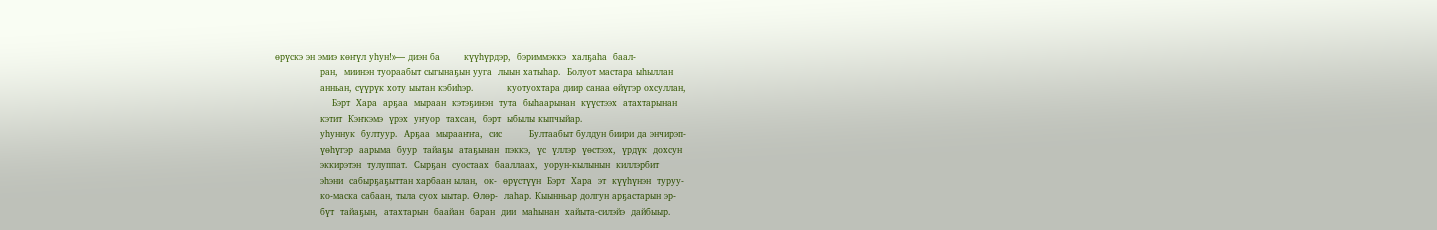өрүскэ эн эмиэ көҥүл уһун!»— диэн ба        күүһүрдэр,  бэриммэккэ  халҕаһа  баал-
               ран,  миинэн туораабыт сыгынаҕын ууга  лыын хатыһар.  Болуот мастара ыһыллан
               анньан, сүүрүк хоту ыытан кэбиһэр.           куотуохтара диир санаа өйүгэр охсуллан,
                   Бэрт  Хара  арҕаа  мыраан  кэтэҕинэн  тута  быһаарынан  күүстээх  атахтарынан
               кэтит  Кэҥкэмэ  үрэх  уҥуор  тахсан,  бэрт  ыбылы кыпчыйар.
               уһуннук  бултуур.  Арҕаа  мырааҥҥа,  сис         Бултаабыт булдун биири да энчирэп-
               үөһүгэр  аарыма  буур  тайаҕы  атаҕынан  пэккэ,  үс  үллэр  үөстээх,  үрдүк  дохсун
               эккирэтэн  тулуппат.  Сырҕан  суостаах  бааллаах,  уорун-кылынын  киллэрбит
               эһэни  сабырҕаҕыттан харбаан ылан,  ок-  өрүстүүн  Бэрт  Хара  эт  күүһүнэн  туруу-
               ко-маска сабаан, тыла суох ыытар. Өлөр-  лаһар. Кыынньар долгун арҕастарын эр-
               бүт  тайаҕын,  атахтарын  баайан  баран  дии  маһынан  хайыта-силэйэ  дайбыыр.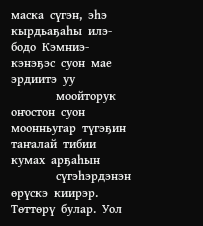маска  сүгэн,  эһэ  кырдьаҕаһы  илэ-бодо  Кэмниэ-кэнэҕэс  суон  мае  эрдиитэ  уу
               моойторук  оҥостон  суон  моонньугар  түгэҕин  таҥалай  тибии  кумах  арҕаһын
               сүгэһэрдэнэн  өрүскэ  киирэр.  Төттөрү  булар.  Уол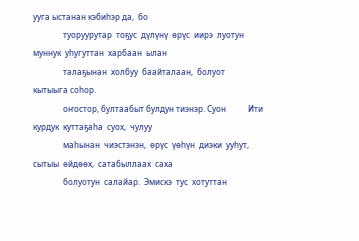ууга ыстанан кэбиһэр да,  бо
               туоруурутар  тоҕус  дүлүнү  өрүс  иирэ  луотун  муннук  уһугуттан  харбаан  ылан
               талаҕынан  холбуу  баайталаан,  болуот  кытыыга соһор.
               оҥостор, бултаабыт булдун тиэнэр. Суон           Ити  курдук  куттаҕаһа  суох,  чулуу
               маһынан  чиэстэнэн,  өрүс  үөһүн  диэки  ууһут,  сытыы  өйдөөх,  сатабыллаах  саха
               болуотун  салайар.  Эмискэ  тус  хотуттан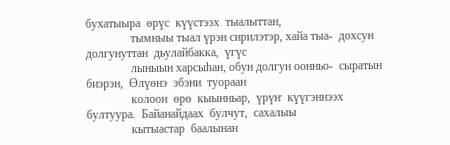бухатыыра  өрүс  күүстээх  тыалыттан,
               тымныы тыал үрэн сирилэтэр, хайа тыа-  дохсун  долгунуттан  дьулайбакка,  үгүс
               лыныын харсыһан, обун долгун оонньо-  сыратын  биэрэн,  Өлүөнэ  эбэни  туораан
               колоон  өрө  кыынньар,  үрүҥ  күүгэннээх  бултуура.  Байанайдаах  булчут,  сахалыы
               кытыастар  баалынан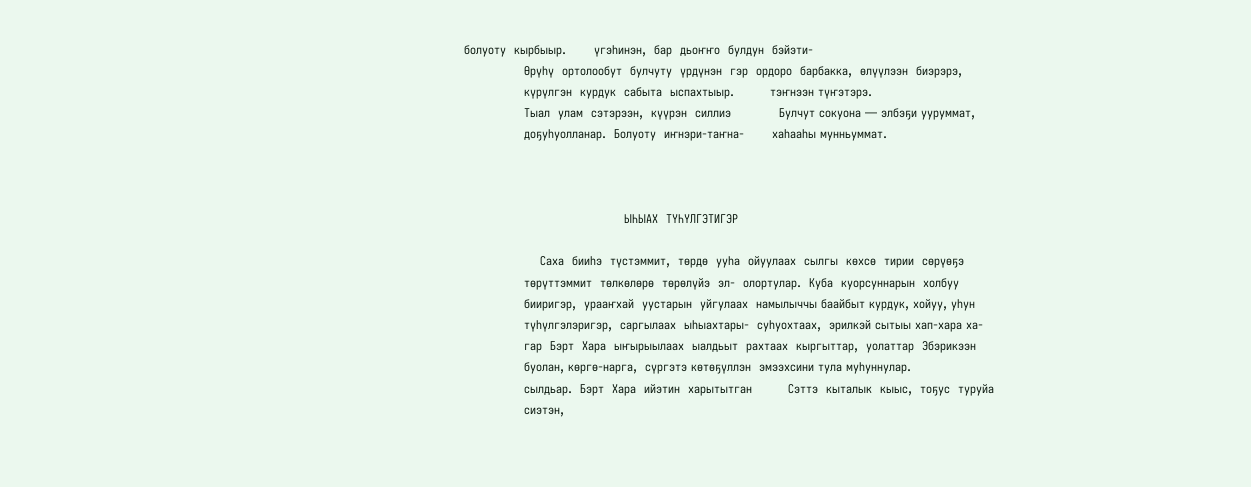болуоту  кырбыыр.       үгэһинэн,  бар  дьоҥҥо  булдун  бэйэти-
               Өрүһү  ортолообут  булчуту  үрдүнэн  гэр  ордоро  барбакка,  өлүүлээн  биэрэрэ,
               күрүлгэн  курдук  сабыта  ыспахтыыр.         тэҥнээн түҥэтэрэ.
               Тыал  улам  сэтэрээн,  күүрэн  силлиэ            Булчут сокуона — элбэҕи ууруммат,
               доҕуһуолланар.  Болуоту  иҥнэри-таҥна-       хаһааһы мунньуммат.



                                        ЫҺЫАХ  ТҮҺҮЛГЭТИГЭР

                   Саха  бииһэ  түстэммит,  төрдө  ууһа  ойуулаах  сылгы  көхсө  тирии  сөрүөҕэ
               төрүттэммит  төлкөлөрө  төрөлүйэ  эл-  олортулар.  Куба  куорсуннарын  холбуу
               бииригэр,  урааҥхай  уустарын  уйгулаах  намылыччы баайбыт курдук, хойуу, уһун
               түһүлгэлэригэр,  саргылаах  ыһыахтары-  суһуохтаах,  эрилкэй сытыы хап-хара ха-
               гар  Бэрт  Хара  ыҥырыылаах  ыалдьыт  рахтаах  кыргыттар,  уолаттар  Эбэрикээн
               буолан, көргө-нарга,  сүргэтэ көтөҕүллэн  эмээхсини тула муһуннулар.
               сылдьар.  Бэрт  Хара  ийэтин  харытытган         Сэттэ  кыталык  кыыс,  тоҕус  туруйа
               сиэтэн,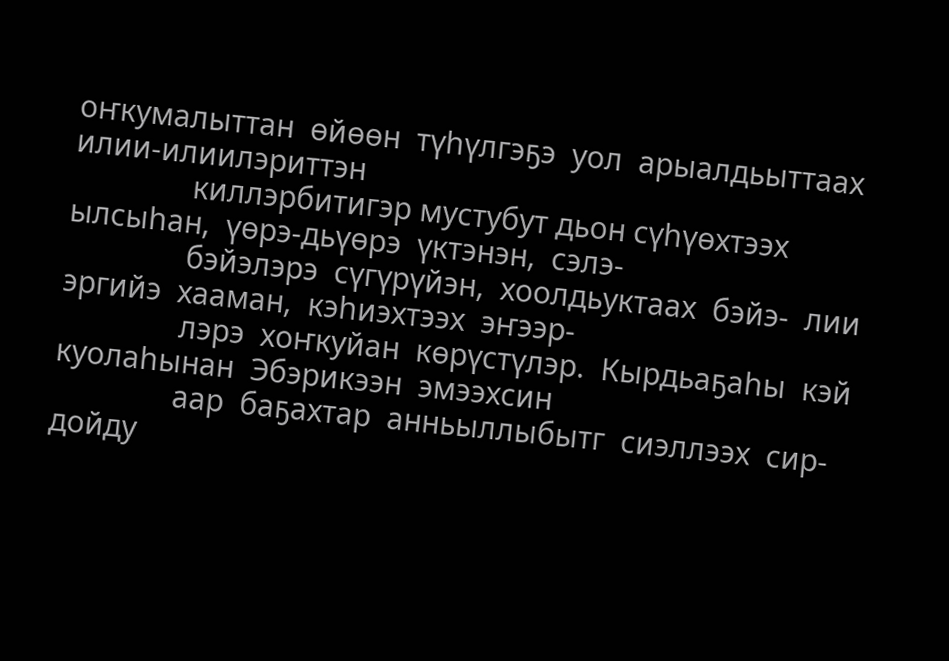оҥкумалыттан  өйөөн  түһүлгэҕэ  уол  арыалдьыттаах  илии-илиилэриттэн
               киллэрбитигэр мустубут дьон сүһүөхтээх  ылсыһан,  үөрэ-дьүөрэ  үктэнэн,  сэлэ-
               бэйэлэрэ  сүгүрүйэн,  хоолдьуктаах  бэйэ-  лии  эргийэ  хааман,  кэһиэхтээх  эҥээр-
               лэрэ  хоҥкуйан  көрүстүлэр.  Кырдьаҕаһы  кэй  куолаһынан  Эбэрикээн  эмээхсин
               аар  баҕахтар  анньыллыбытг  сиэллээх  сир-дойду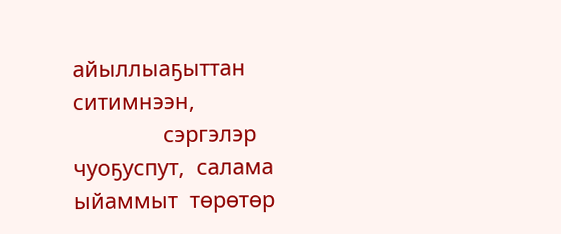айыллыаҕыттан  ситимнээн,
               сэргэлэр  чуоҕуспут,  салама  ыйаммыт  төрөтөр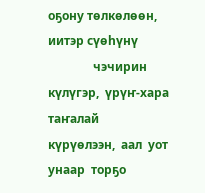оҕону төлкөлөөн, иитэр сүөһүнү
               чэчирин  күлүгэр,  үрүҥ-хара  таҥалай        күрүөлээн,  аал  уот  унаар  торҕо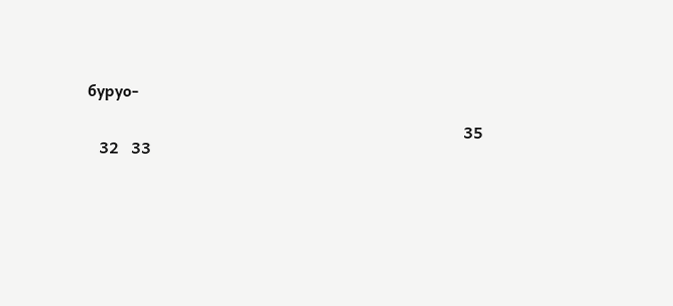буруо-

                                                                                              35
   32   33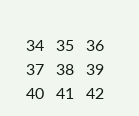34   35   36   37   38   39   40   41   42